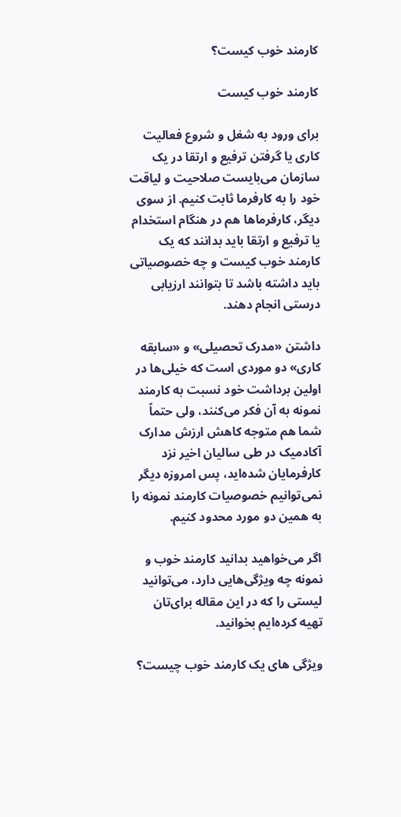کارمند خوب کیست؟

کارمند خوب کیست

برای ورود به شغل و شروع فعالیت کاری یا گرفتن ترفیع و ارتقا در یک سازمان می‌بایست صلاحیت و لیاقت خود را به کارفرما ثابت کنیم. از سوی دیگر، کارفرماها هم در هنگام استخدام یا ترفیع و ارتقا باید بدانند که یک کارمند خوب کیست و چه خصوصیاتی باید داشته باشد تا بتوانند ارزیابی درستی انجام دهند.

داشتن «مدرک تحصیلی» و «سابقه کاری» دو موردی است که خیلی‌ها در اولین برداشت خود نسبت به کارمند نمونه به آن فکر می‌کنند، ولی حتماً شما هم متوجه کاهش ارزش مدارک آکادمیک در طی سالیان اخیر نزد کارفرمایان شده‌اید، پس امروزه دیگر نمی‌توانیم خصوصیات کارمند نمونه را به همین دو مورد محدود کنیم.

اگر می‌خواهید بدانید کارمند خوب و نمونه چه ویژگی‌هایی دارد، می‌توانید لیستی را که در این مقاله برای‌تان تهیه کرده‌ایم بخوانید.

ویژگی های یک کارمند خوب چیست؟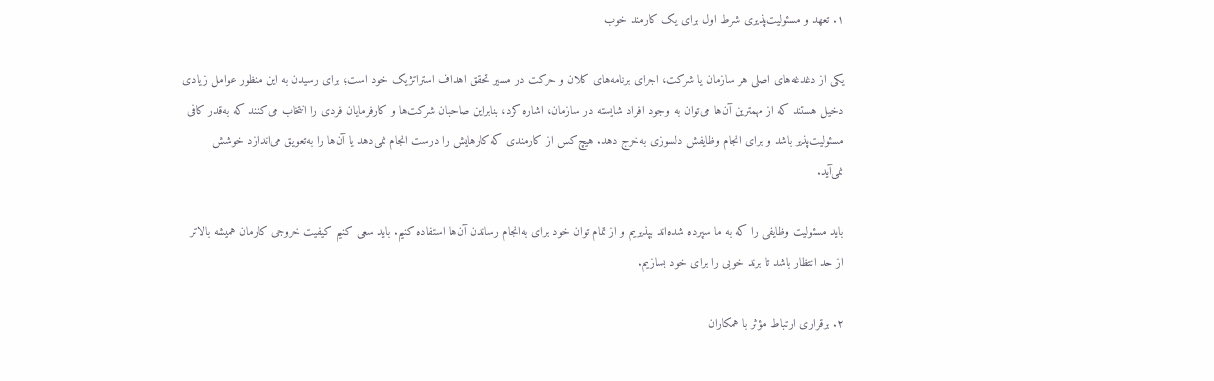۱. تعهد و مسئولیت‌پذیری شرط اول برای یک کارمند خوب

یکی از دغدغه‌های اصلی هر سازمان یا شرکت، اجرای برنامه‌های کلان و حرکت در مسیر تحقق اهداف استراتژیک خود است؛ برای رسیدن به این منظور عوامل زیادی دخیل هستند که از مهمترین آن‌ها می‌توان به وجود افراد شایسته در سازمان، اشاره کرد، بنابراین صاحبان شرکت‌ها و کارفرمایان فردی را انتخاب می‌کنند که به‌قدر کافی مسئولیت‌پذیر باشد و برای انجام وظایفش دلسوزی به‌خرج دهد. هیچ‌کس از کارمندی که کارهایش را درست انجام نمی‌دهد یا آن‌ها را به‌تعویق می‌اندازد خوشش نمی‌آید.

باید مسئولیت وظایفی را که به ما سپرده شده‌اند بپذیریم و از تمام توان خود برای به‌انجام رساندن آن‌ها استفاده کنیم. باید سعی کنیم کیفیت خروجی کارمان همیشه بالاتر از حد انتظار باشد تا برند خوبی را برای خود بسازیم.

۲. برقراری ارتباط مؤثر با همکاران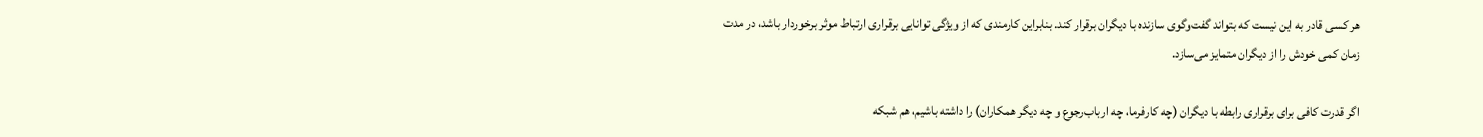هر کسی قادر به این نیست که بتواند گفت‌وگوی سازنده با دیگران برقرار کند. بنابراین کارمندی که از ویژگی توانایی برقراری ارتباط موثر برخوردار باشد، در مدت زمان کمی خودش را از دیگران متمایز می‌سازد.

اگر قدرت کافی برای برقراری رابطه با دیگران (چه کارفرما، چه ارباب‌رجوع و چه دیگر همکاران) را داشته باشیم، هم شبکه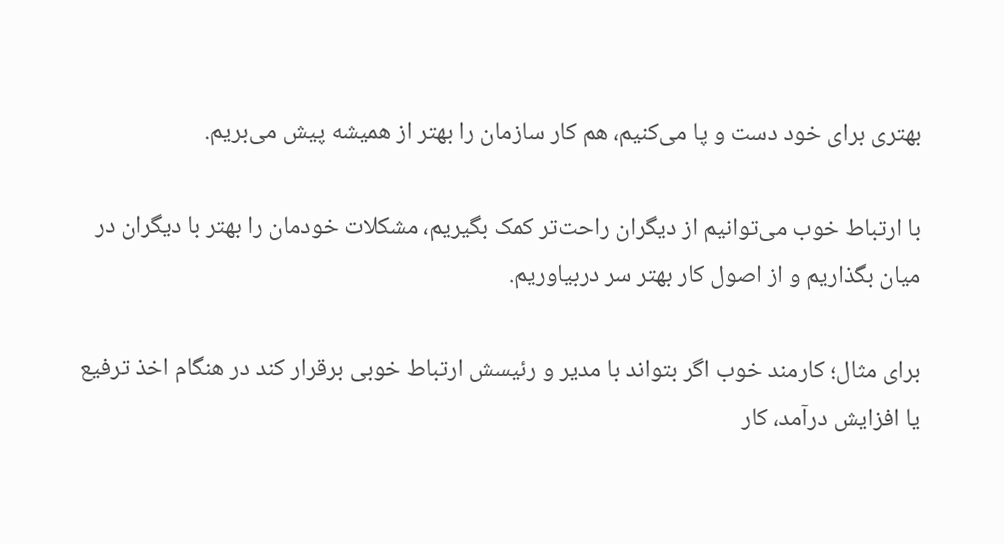بهتری برای خود دست و پا می‌کنیم، هم کار سازمان را بهتر از همیشه پیش می‌بریم.

با ارتباط خوب می‌توانیم از دیگران راحت‌تر کمک بگیریم، مشکلات خودمان را بهتر با دیگران در میان بگذاریم و از اصول کار بهتر سر دربیاوریم.

برای مثال؛ کارمند خوب اگر بتواند با مدیر و رئیسش ارتباط خوبی برقرار کند در هنگام اخذ ترفیع یا افزایش درآمد، کار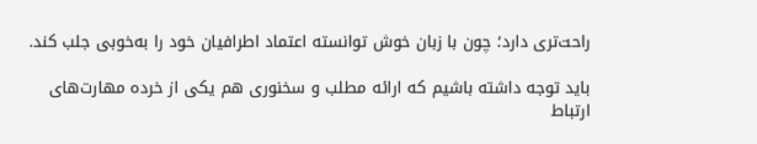راحت‌تری دارد؛ چون با زبان خوش توانسته اعتماد اطرافیان خود را به‌خوبی جلب کند.

باید توجه داشته باشیم که ارائه مطلب و سخنوری هم یکی از خرده مهارت‌های ارتباط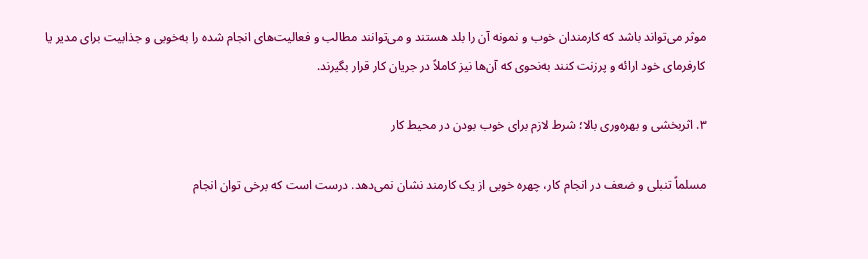موثر می‌تواند باشد که کارمندان خوب و نمونه آن را بلد هستند و می‌توانند مطالب و فعالیت‌های انجام شده را به‌خوبی و جذابیت برای مدیر یا کارفرمای خود ارائه و پرزنت کنند به‌نحوی که آن‌ها نیز کاملاً در جریان کار قرار بگیرند.

۳. اثربخشی و بهره‌وری بالا؛ شرط لازم برای خوب بودن در محیط کار

مسلماً تنبلی و ضعف در انجام کار، چهره خوبی از یک کارمند نشان نمی‌دهد. درست است که برخی توان انجام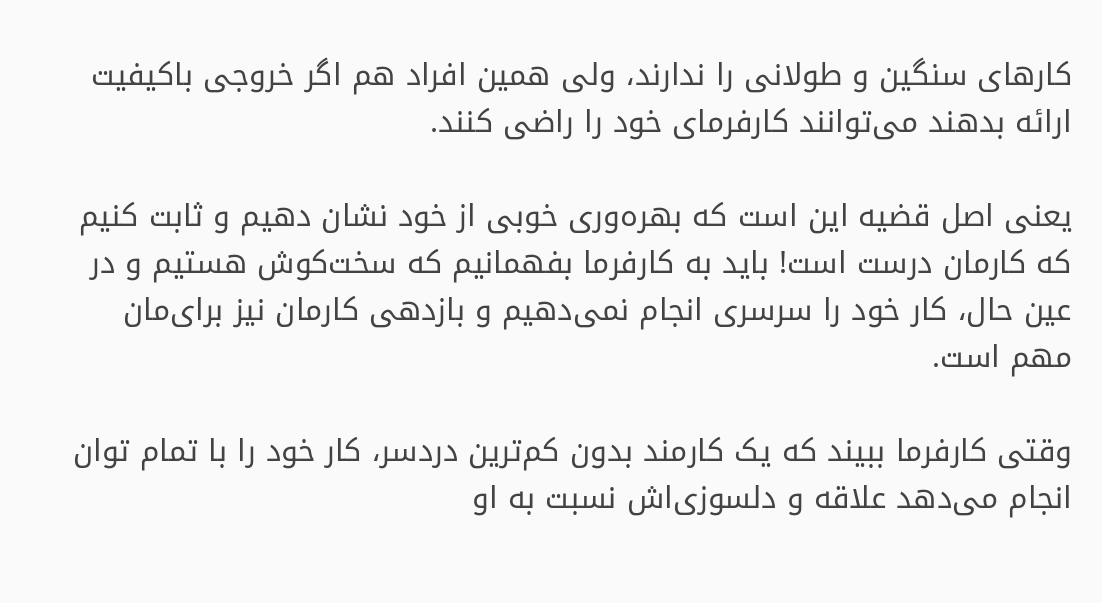کارهای سنگین و طولانی را ندارند، ولی همین‌ افراد هم اگر خروجی باکیفیت ارائه بدهند می‌توانند کارفرمای خود را راضی کنند.

یعنی اصل قضیه این است که بهره‌وری خوبی از خود نشان دهیم و ثابت کنیم که کارمان درست است! باید به کارفرما بفهمانیم که سخت‌کوش هستیم و در عین حال، کار خود را سرسری انجام نمی‌دهیم و بازدهی کارمان نیز برای‌مان مهم است.

وقتی کارفرما ببیند که یک کارمند بدون کم‌ترین دردسر، کار خود را با تمام توان انجام می‌دهد علاقه و دلسوزی‌اش نسبت به او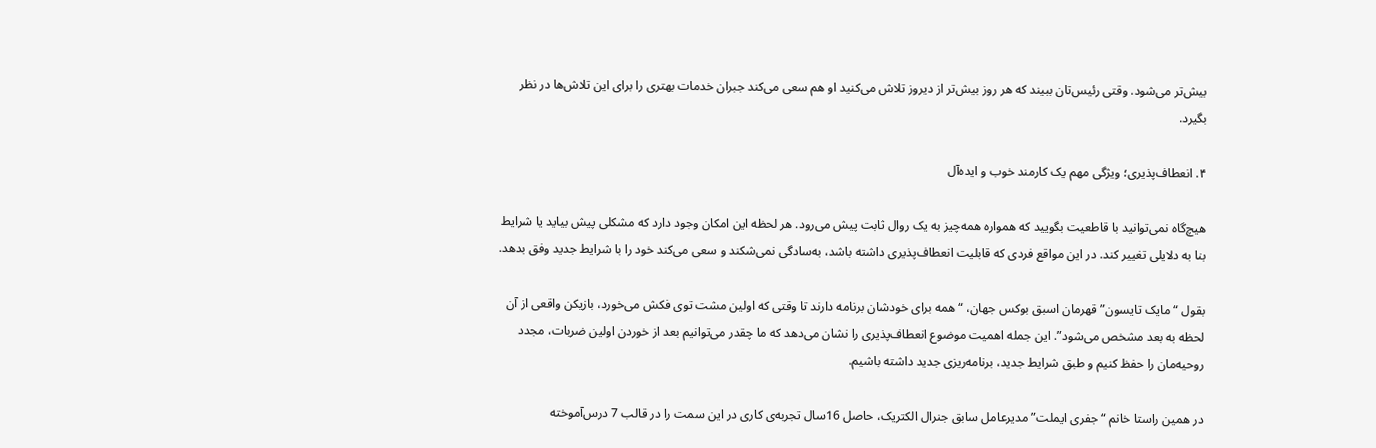بیش‌تر می‌شود. وقتی رئیس‌تان ببیند که هر روز بیش‌تر از دیروز تلاش می‌کنید او هم سعی می‌کند جبران خدمات بهتری را برای این تلاش‌ها در نظر بگیرد.

۴. انعطاف‌پذیری؛ ویژگی مهم یک کارمند خوب و ایده‌آل

هیچ‌گاه نمی‌توانید با قاطعیت بگویید که همواره همه‌چیز به یک روال ثابت پیش می‌رود. هر لحظه این امکان وجود دارد که مشکلی پیش بیاید یا شرایط بنا به دلایلی تغییر کند. در این مواقع فردی که قابلیت انعطاف‌پذیری داشته باشد، به‌سادگی نمی‌شکند و سعی می‌کند خود را با شرایط جدید وفق بدهد.

بقول “مایک تایسون” قهرمان اسبق بوکس جهان، “همه برای خودشان برنامه دارند تا وقتی که اولین مشت توی فکش می‌خورد، بازیکن واقعی از آن لحظه به بعد مشخص می‌شود”. این جمله اهمیت موضوع انعطاف‌پذیری را نشان می‌دهد که ما چقدر می‌توانیم بعد از خوردن اولین ضربات، مجدد روحیه‌مان را حفظ کنیم و طبق شرایط جدید، برنامه‌ریزی جدید داشته باشیم.

در همین راستا خانم “جفری ایملت” مدیرعامل سابق جنرال الکتریک، حاصل 16سال تجربه‌ی کاری در این سمت را در قالب 7 درس‌آموخته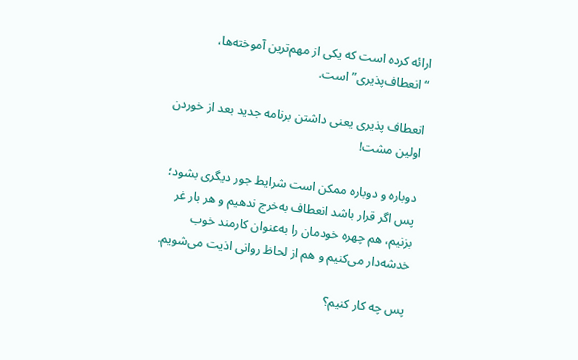ارائه کرده است که یکی از مهم‌ترین آموخته‌ها، “انعطاف‌پذیری” است.

انعطاف پذیری یعنی داشتن برنامه جدید بعد از خوردن اولین مشت!

دوباره و دوباره ممکن است شرایط جور دیگری بشود؛ پس اگر قرار باشد انعطاف به‌خرج ندهیم و هر بار غر بزنیم، هم چهره خودمان را به‌عنوان کارمند خوب خدشه‌دار می‌کنیم و هم از لحاظ روانی اذیت می‌شویم.

پس چه کار کنیم؟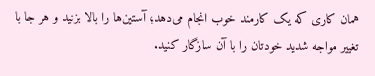همان کاری که یک کارمند خوب انجام می‌دهد؛ آستین‌ها را بالا بزنید و هر جا با تغییر مواجه شدید خودتان را با آن سازگار کنید.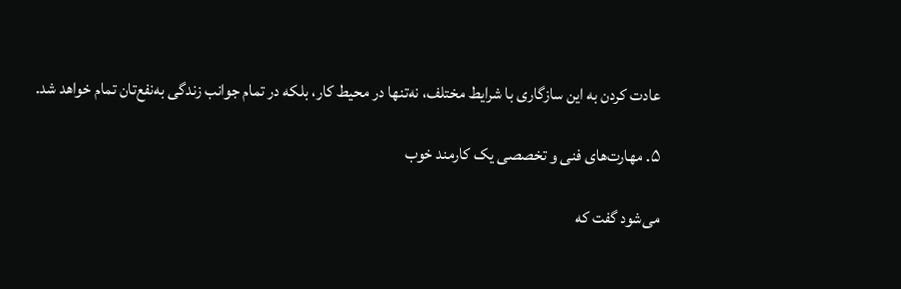عادت کردن به این سازگاری با شرایط مختلف، نه‌تنها در محیط کار، بلکه در تمام جوانب زندگی به‌نفع‌تان تمام خواهد شد.

۵. مهارت‌های فنی و تخصصی یک کارمند خوب

می‌شود گفت که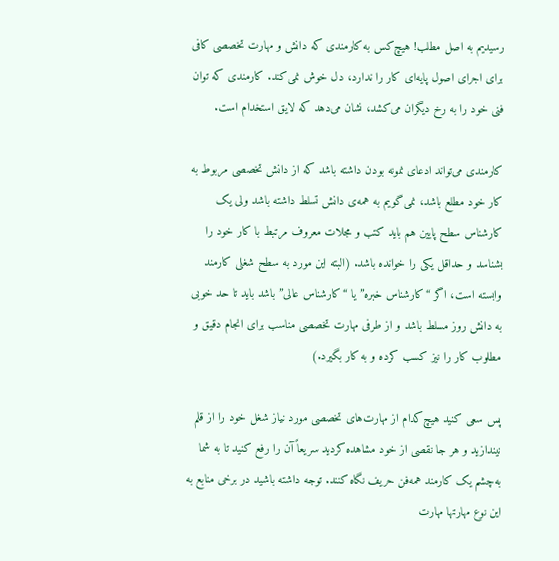رسیدیم به اصل مطلب! هیچ‌کس به کارمندی که دانش و مهارت تخصصی کافی برای اجرای اصول پایه‌ای کار را ندارد، دل خوش نمی‌کند. کارمندی که توان فنی خود را به رخ دیگران می‌کشد، نشان می‌دهد که لایق استخدام است.

کارمندی می‌تواند ادعای نمونه بودن داشته باشد که از دانش تخصصی مربوط به کار خود مطلع باشد، نمی‌گویم به همه‌ی دانش تسلط داشته باشد ولی یک کارشناس سطح پایین هم باید کتب و مجلات معروف مرتبط با کار خود را بشناسد و حداقل یکی را خوانده باشد. (البته این مورد به سطح شغلی کارمند وابسته است، اگر “کارشناس خبره” یا “کارشناس عالی” باشد باید تا حد خوبی به دانش روز مسلط باشد و از طرفی مهارت تخصصی مناسب برای انجام دقیق و مطلوب کار را نیز کسب کرده و به کار بگیرد.)

پس سعی کنید هیچ‌کدام از مهارت‌های تخصصی مورد نیاز شغل خود را از قلم نیندازید و هر جا نقصی از خود مشاهده کردید سریعاً آن را رفع کنید تا به‌ شما به‌چشم یک کارمند همه‌فن حریف نگاه کنند. توجه داشته باشید در برخی منابع به این نوع مهارتها مهارت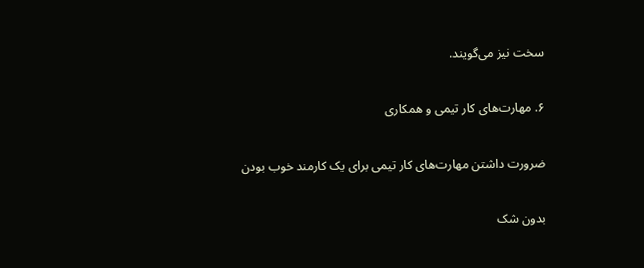سخت نیز می‌گویند.

۶. مهارت‌های کار تیمی و همکاری

ضرورت داشتن مهارت‌های کار تیمی برای یک کارمند خوب بودن

بدون شک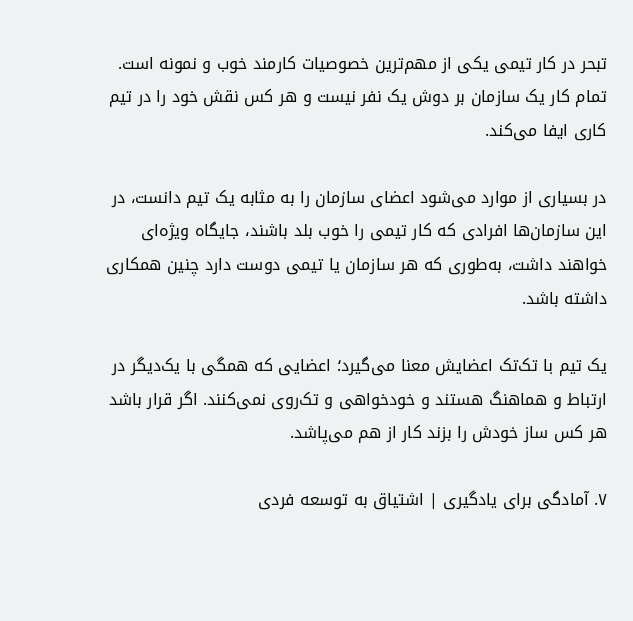تبحر در کار تیمی یکی از مهم‌ترین خصوصیات کارمند خوب و نمونه است. تمام کار یک سازمان بر دوش یک نفر نیست و هر کس نقش خود را در تیم‌ کاری ایفا می‌کند.

در بسیاری از موارد می‌شود اعضای سازمان را به مثابه یک تیم دانست، در این سازمان‌ها افرادی که کار تیمی را خوب بلد باشند، جایگاه ویژه‌ای خواهند داشت، به‌طوری‌ که هر سازمان یا تیمی دوست دارد چنین همکاری داشته باشد.

یک تیم با تک‌تک اعضایش معنا می‌گیرد؛ اعضایی که همگی با یک‌دیگر در ارتباط و هماهنگ هستند و خودخواهی و تک‌روی نمی‌کنند. اگر قرار باشد هر کس ساز خودش را بزند کار از هم می‌پاشد.

۷. آمادگی برای یادگیری | اشتیاق به توسعه فردی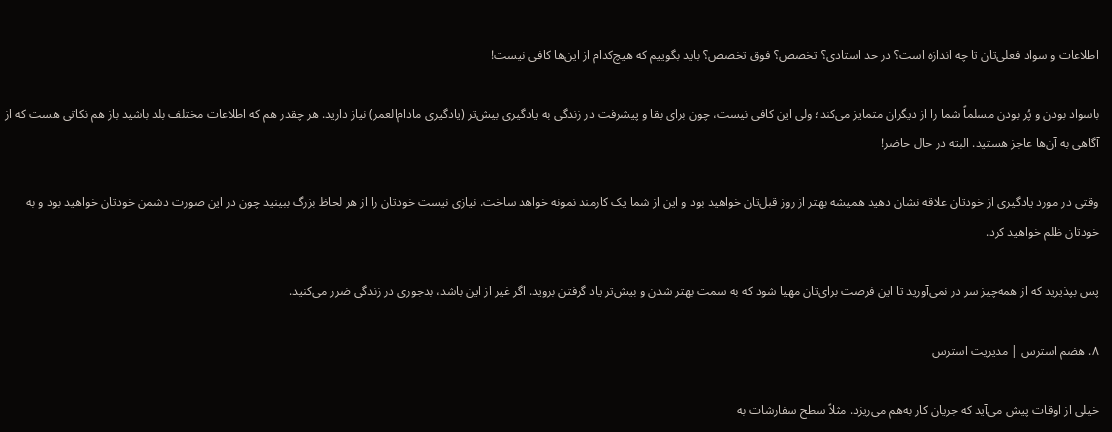اطلاعات و سواد فعلی‌تان تا چه اندازه است؟ در حد استادی؟ تخصص؟ فوق تخصص؟ باید بگوییم که هیچ‌کدام از این‌ها کافی نیست!

باسواد بودن و پُر بودن مسلماً شما را از دیگران متمایز می‌کند؛ ولی این کافی نیست، چون برای بقا و پیشرفت در زندگی به یادگیری بیش‌تر (یادگیری مادام‌العمر) نیاز دارید. هر چقدر هم که اطلاعات مختلف بلد باشید باز هم نکاتی هست که از آگاهی به آن‌ها عاجز هستید. البته در حال حاضر!

وقتی در مورد یادگیری از خودتان علاقه نشان دهید همیشه بهتر از روز قبل‌تان خواهید بود و این از شما یک کارمند نمونه خواهد ساخت. نیازی نیست خودتان را از هر لحاظ بزرگ ببینید چون در این صورت دشمن خودتان خواهید بود و به خودتان ظلم خواهید کرد.

پس بپذیرید که از همه‌چیز سر در نمی‌آورید تا این فرصت برای‌تان مهیا شود که به سمت بهتر شدن و بیش‌تر یاد گرفتن بروید. اگر غیر از این باشد، بدجوری در زندگی ضرر می‌کنید.

۸. هضم استرس | مدیریت استرس

خیلی از اوقات پیش می‌آید که جریان کار به‌هم می‌ریزد. مثلاً سطح سفارشات به‌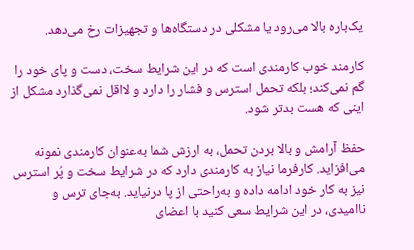یک‌باره بالا می‌رود یا مشکلی در دستگاه‌ها و تجهیزات رخ می‌دهد.

کارمند خوب کارمندی است که در این شرایط سخت، دست و پای خود را گم نمی‌کند؛ بلکه تحمل استرس و فشار را دارد و لااقل نمی‌گذارد مشکل از اینی که هست بدتر شود.

حفظ آرامش و بالا بردن تحمل، به ارزش شما به‌عنوان کارمندی نمونه می‌افزاید. کارفرما نیاز به کارمندی دارد که در شرایط سخت و پُر استرس نیز به کار خود ادامه داده و به‌راحتی از پا درنیاید. به‌جای ترس و ناامیدی، در این شرایط سعی کنید با اعضای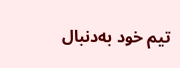تیم خود به‌دنبال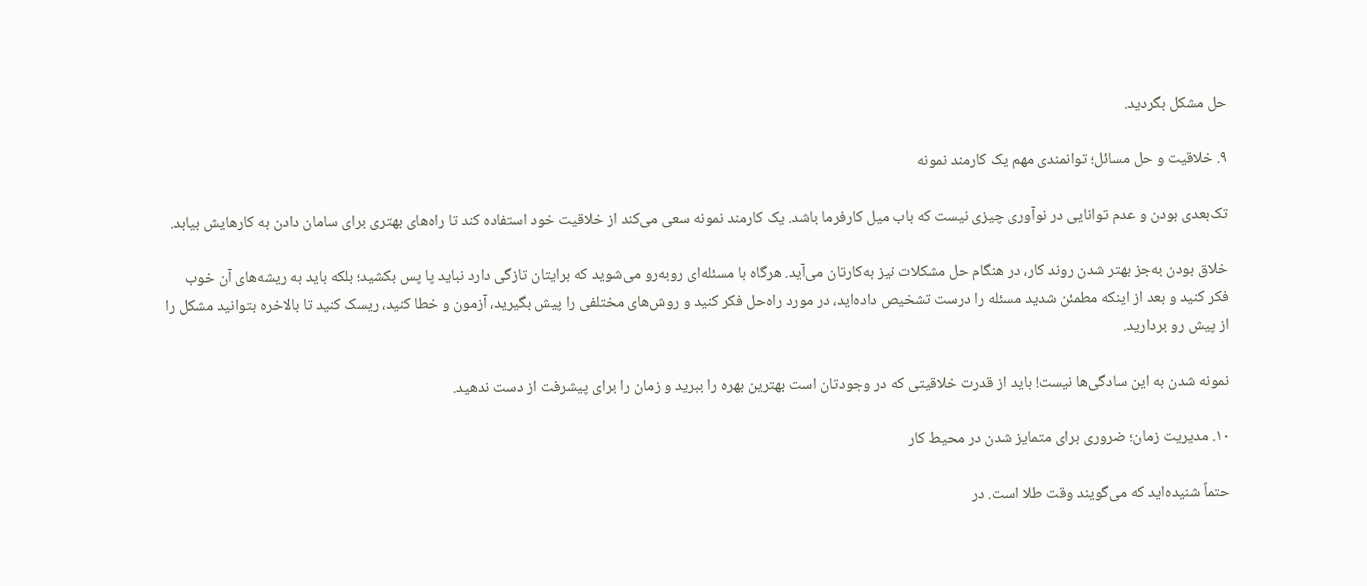حل مشکل بگردید.

۹. خلاقیت و حل مسائل؛ توانمندی مهم یک کارمند نمونه

تک‌بعدی بودن و عدم توانایی در نوآوری چیزی نیست که باب میل کارفرما باشد. یک کارمند نمونه سعی می‌کند از خلاقیت خود استفاده کند تا راه‌های بهتری برای سامان دادن به کارهایش بیابد.

خلاق بودن به‌جز بهتر شدن روند کار، در هنگام حل مشکلات نیز به‌کارتان می‌آید. هرگاه با مسئله‌ای روبه‌رو می‌شوید که برایتان تازگی دارد نباید پا پس بکشید؛ بلکه باید به ریشه‌های آن خوب فکر کنید و بعد از اینکه مطمئن شدید مسئله را درست تشخیص داده‌اید، در مورد راه‌حل فکر کنید و روش‌های مختلفی را پیش بگیرید، آزمون و خطا کنید، ریسک کنید تا بالاخره بتوانید مشکل را از پیش رو بردارید.

نمونه شدن به این سادگی‌ها نیست! باید از قدرت خلاقیتی که در وجودتان است بهترین بهره را ببرید و زمان را برای پیشرفت از دست ندهید.

۱۰. مدیریت زمان؛ ضروری برای متمایز شدن در محیط کار

حتماً شنیده‌اید که می‌گویند وقت طلا است. در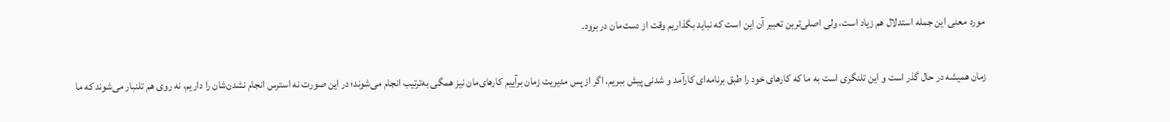مورد معنی این جمله استدلال هم زیاد است، ولی اصلی‌ترین تعبیر آن این است که نباید بگذاریم وقت از دست‌مان در برود.

زمان همیشه در حال گذر است و این تلنگری است به ما که کارهای خود را طبق برنامه‌ای کارآمد و شدنی پیش ببریم. اگر از پس مدیریت زمان برآییم کارهای‌مان نیز همگی به‌ترتیب انجام می‌شوند؛ در این‌ صورت نه استرس انجام نشدن‌شان را داریم، نه روی هم تلنبار می‌شوند که ما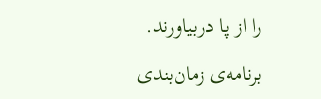را از پا دربیاورند.

برنامه‌ی زمان‌بندی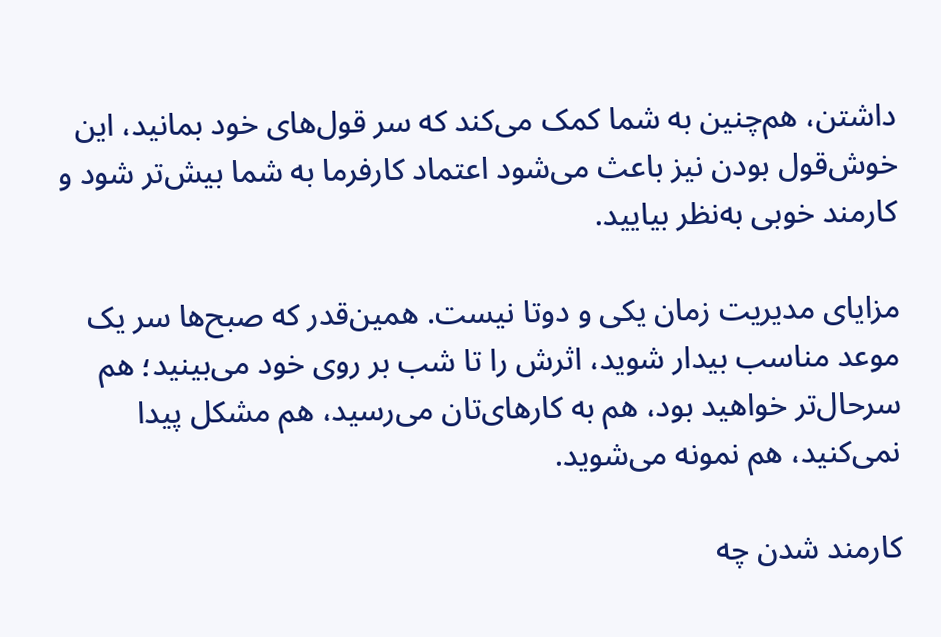داشتن، هم‌چنین به شما کمک می‌کند که سر قول‌های خود بمانید، این خوش‌قول بودن نیز باعث می‌شود اعتماد کارفرما به شما بیش‌تر شود و کارمند خوبی به‌نظر بیایید.

مزایای مدیریت زمان یکی و دوتا نیست. همین‌قدر که صبح‌ها سر یک موعد مناسب بیدار شوید، اثرش را تا شب بر روی خود می‌بینید؛ هم سرحال‌تر خواهید بود، هم به کارهای‌تان می‌رسید، هم مشکل پیدا نمی‌کنید، هم نمونه می‌شوید.

کارمند شدن چه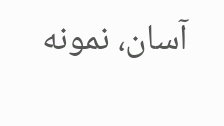آسان، نمونه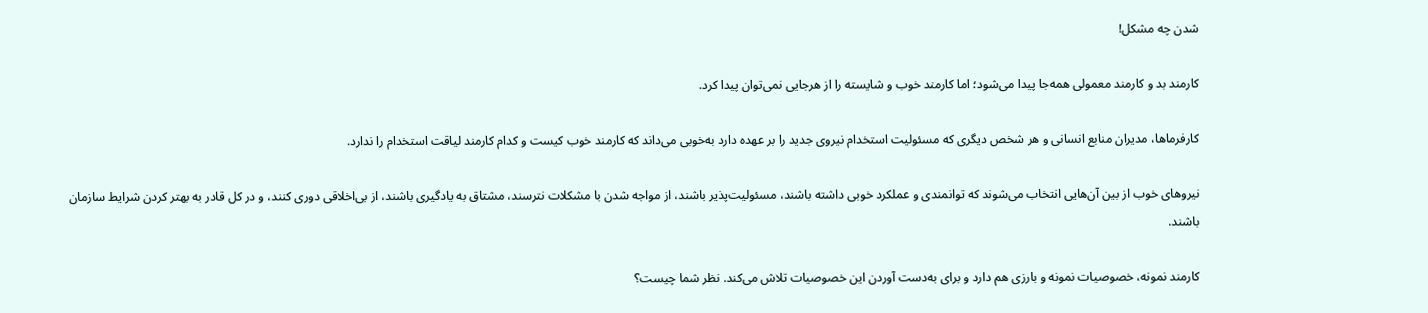شدن چه مشکل!

کارمند بد و کارمند معمولی همه‌جا پیدا می‌شود؛ اما کارمند خوب و شایسته را از هرجایی نمی‌توان پیدا کرد.

کارفرماها، مدیران منابع انسانی و هر شخص دیگری که مسئولیت استخدام نیروی جدید را بر عهده دارد به‌خوبی می‌داند که کارمند خوب کیست و کدام کارمند لیاقت استخدام را ندارد.

نیروهای خوب از بین آن‌هایی انتخاب می‌شوند که توانمندی‌ و عملکرد خوبی داشته باشند، مسئولیت‌پذیر باشند، از مواجه شدن با مشکلات نترسند، مشتاق به یادگیری باشند، از بی‌اخلاقی دوری کنند، و در کل قادر به بهتر کردن شرایط سازمان باشند.

کارمند نمونه، خصوصیات نمونه و بارزی هم دارد و برای به‌دست آوردن این خصوصیات تلاش می‌کند. نظر شما چیست؟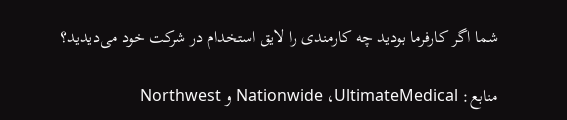شما اگر کارفرما بودید چه کارمندی را لایق استخدام در شرکت خود می‌دیدید؟

منابع: Nationwide ،UltimateMedical و Northwest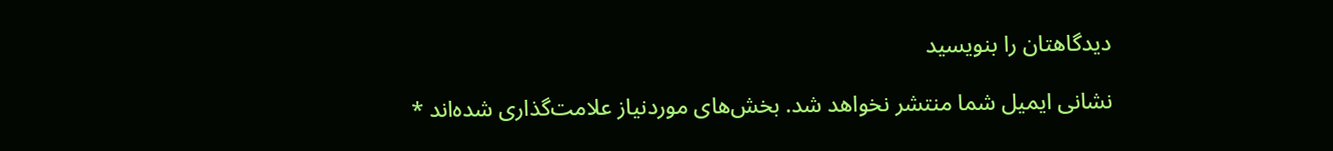دیدگاهتان را بنویسید

نشانی ایمیل شما منتشر نخواهد شد. بخش‌های موردنیاز علامت‌گذاری شده‌اند *